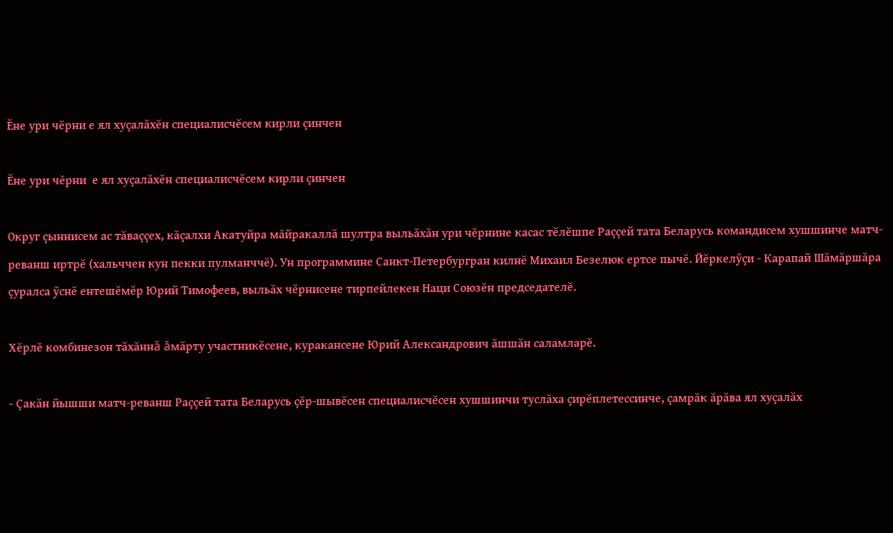Ĕне ури чĕрни е ял хуçалăхĕн специалисчĕсем кирли çинчен

Ĕне ури чĕрни  е ял хуçалăхĕн специалисчĕсем кирли çинчен

Округ çыннисем ас тăваççех, кăçалхи Акатуйра мăйракаллă шултра выльăхăн ури чĕрнине касас тĕлĕшпе Раççей тата Беларусь командисем хушшинче матч-реванш иртрĕ (хальччен кун пекки пулманччĕ). Ун программине Санкт-Петербургран килнĕ Михаил Безелюк ертсе пычĕ. Йĕркелỹçи - Карапай Шăмăршăра çуралса ỹснĕ ентешĕмĕр Юрий Тимофеев, выльăх чĕрнисене тирпейлекен Наци Союзĕн председателĕ.

Хĕрлĕ комбинезон тăхăннă ăмăрту участникĕсене, куракансене Юрий Александрович ăшшăн саламларĕ.

- Çакăн йышши матч-реванш Раççей тата Беларусь çĕр-шывĕсен специалисчĕсен хушшинчи туслăха çирĕплетессинче, çамрăк ăрăва ял хуçалăх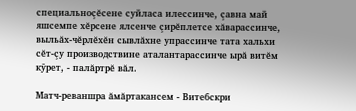специальноçĕсене суйласа илессинче, çавна май яшсемпе хĕрсене ялсенче çирĕплетсе хăварассинче, выльăх-чĕрлĕхĕн сывлăхне упрассинче тата хальхи сĕт-çу производствине аталантарассинче ырă витĕм кỹрет, - палăртрĕ вăл.

Матч-реваншра ăмăртакансем - Витебскри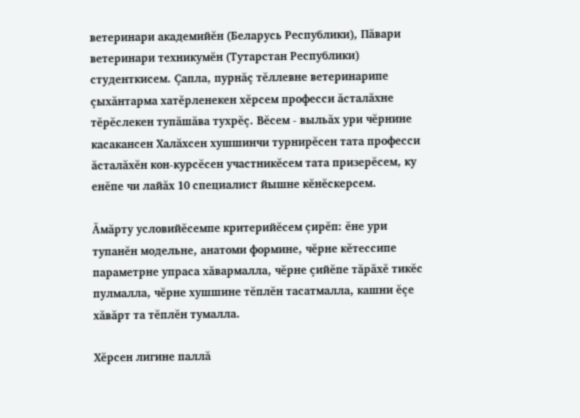ветеринари академийĕн (Беларусь Республики), Пăвари ветеринари техникумĕн (Тутарстан Республики) студенткисем. Çапла, пурнăç тĕллевне ветеринарипе çыхăнтарма хатĕрленекен хĕрсем професси ăсталăхне тĕрĕслекен тупăшăва тухрĕç. Вĕсем - выльăх ури чĕрнине касакансен Халăхсен хушшинчи турнирĕсен тата професси ăсталăхĕн кон-курсĕсен участникĕсем тата призерĕсем, ку енĕпе чи лайăх 10 специалист йышне кĕнĕскерсем.

Ăмăрту условийĕсемпе критерийĕсем çирĕп: ĕне ури тупанĕн модельне, анатоми формине, чĕрне кĕтессипе параметрне упраса хăвармалла, чĕрне çийĕпе тăрăхĕ тикĕс пулмалла, чĕрне хушшине тĕплĕн тасатмалла, кашни ĕçе хăвăрт та тĕплĕн тумалла.

Хĕрсен лигине паллă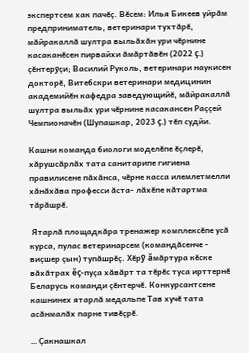экспертсем хак пачĕç. Вĕсем: Илья Бикеев уйрăм предприниматель, ветеринари тухтăрĕ, мăйракаллă шултра выльăхăн ури чĕрнине касаканĕсен пирвайхи ăмăртăвĕн (2022 ç.) çĕнтерỹçи; Василий Руколь, ветеринари наукисен докторĕ, Витебскри ветеринари медицинин академийĕн кафедра заведующийĕ, мăйракаллă шултра выльăх ури чĕрнине касакансен Раççей Чемпионачĕн (Шупашкар, 2023 ç.) тĕп судйи.

Кашни команда биологи моделĕпе ĕçлерĕ, хăрушсăрлăх тата санитарипе гигиена правилисене пăхăнса, чĕрне касса илемлетмелли хăнăхăва професси ăста- лăхĕпе кăтартма тăрăшрĕ.

 Ятарлă площадкăра тренажер комплексĕпе усă курса, пулас ветеринарсем (командăсенче - виçшер çын) тупăшрĕç. Хĕрỹ ăмăртура кĕске вăхăтрах ĕç-пуçа хăвăрт та тĕрĕс туса ирттернĕ Беларусь команди çĕнтерчĕ. Конкурсантсене кашнинех ятарлă медальпе Тав хучĕ тата асăнмалăх парне тивĕçрĕ.

... Çакнашкал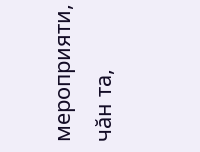мероприяти, чăн та,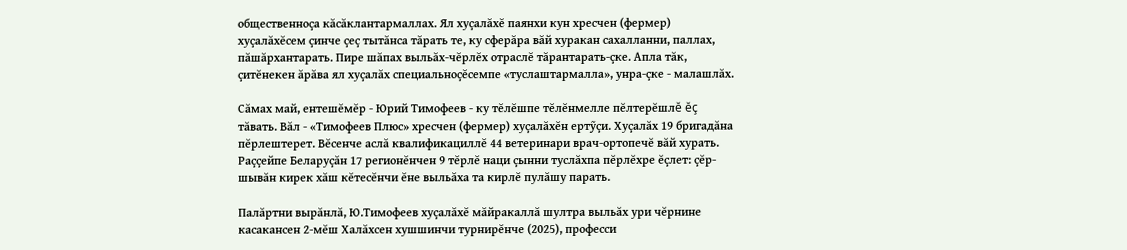общественноçа кăсăклантармаллах. Ял хуçалăхĕ паянхи кун хресчен (фермер) хуçалăхĕсем çинче çеç тытăнса тăрать те, ку сферăра вăй хуракан сахалланни, паллах, пăшăрхантарать. Пире шăпах выльăх-чĕрлĕх отраслĕ тăрантарать-çке. Апла тăк, çитĕнекен ăрăва ял хуçалăх специальноçĕсемпе «туслаштармалла», унра-çке - малашлăх.

Сăмах май, ентешĕмĕр - Юрий Тимофеев - ку тĕлĕшпе тĕлĕнмелле пĕлтерĕшлĕ ĕç тăвать. Вăл - «Тимофеев Плюс» хресчен (фермер) хуçалăхĕн ертỹçи. Хуçалăх 19 бригадăна пĕрлештерет. Вĕсенче аслă квалификациллĕ 44 ветеринари врач-ортопечĕ вăй хурать. Раççейпе Беларуçăн 17 регионĕнчен 9 тĕрлĕ наци çынни туслăхпа пĕрлĕхре ĕçлет: çĕр-шывăн кирек хăш кĕтесĕнчи ĕне выльăха та кирлĕ пулăшу парать.

Палăртни вырăнлă, Ю.Тимофеев хуçалăхĕ мăйракаллă шултра выльăх ури чĕрнине касакансен 2-мĕш Халăхсен хушшинчи турнирĕнче (2025), професси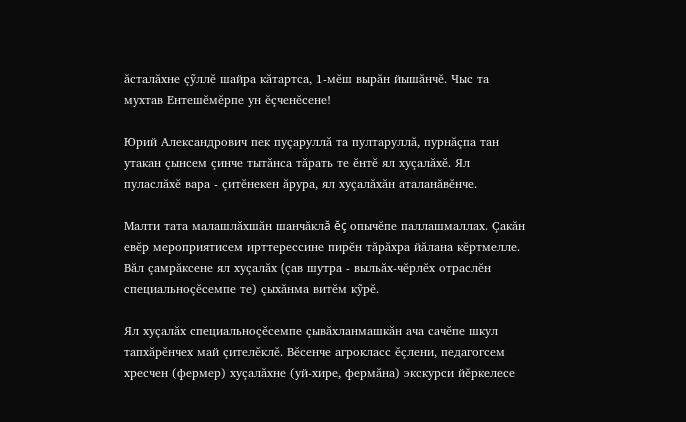ăсталăхне çỹллĕ шайра кăтартса, 1-мĕш вырăн йышăнчĕ. Чыс та мухтав Ентешĕмĕрпе ун ĕçченĕсене!

Юрий Александрович пек пуçаруллă та пултаруллă, пурнăçпа тан утакан çынсем çинче тытăнса тăрать те ĕнтĕ ял хуçалăхĕ. Ял пуласлăхĕ вара - çитĕнекен ăрура, ял хуçалăхăн аталанăвĕнче.

Малти тата малашлăхшăн шанчăклă ĕç опычĕпе паллашмаллах. Çакăн евĕр мероприятисем ирттерессине пирĕн тăрăхра йăлана кĕртмелле. Вăл çамрăксене ял хуçалăх (çав шутра - выльăх-чĕрлĕх отраслĕн специальноçĕсемпе те) çыхăнма витĕм кỹрĕ.

Ял хуçалăх специальноçĕсемпе çывăхланмашкăн ача сачĕпе шкул тапхăрĕнчех май çителĕклĕ. Вĕсенче агрокласс ĕçлени, педагогсем хресчен (фермер) хуçалăхне (уй-хире, фермăна) экскурси йĕркелесе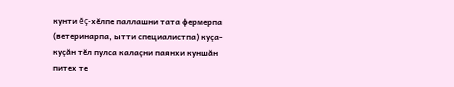кунти ĕç-хĕлпе паллашни тата фермерпа (ветеринарпа, ытти специалистпа) куçа-куçăн тĕл пулса калаçни паянхи куншăн питех те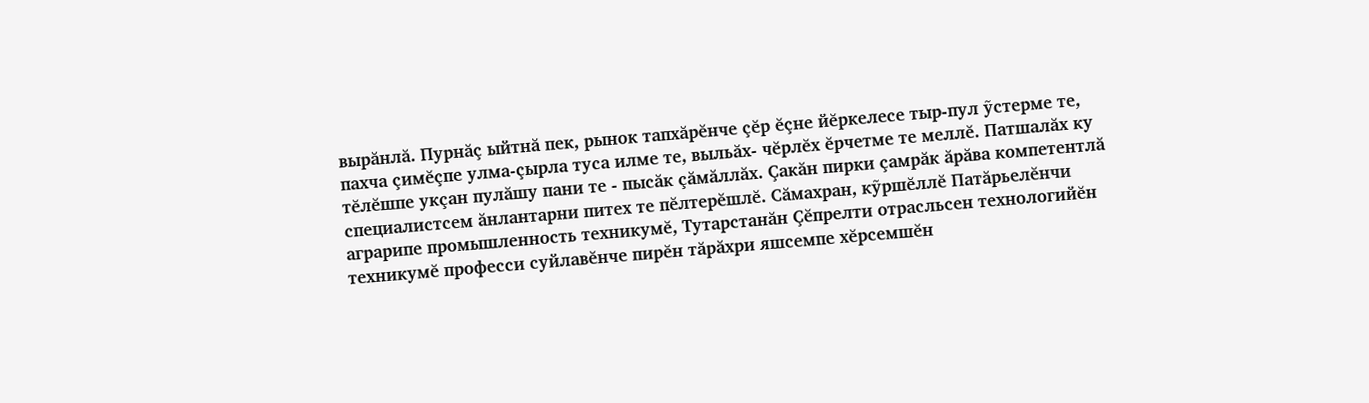вырăнлă. Пурнăç ыйтнă пек, рынок тапхăрĕнче çĕр ĕçне йĕркелесе тыр-пул ỹстерме те, пахча çимĕçпе улма-çырла туса илме те, выльăх- чĕрлĕх ĕрчетме те меллĕ. Патшалăх ку тĕлĕшпе укçан пулăшу пани те - пысăк çăмăллăх. Çакăн пирки çамрăк ăрăва компетентлă специалистсем ăнлантарни питех те пĕлтерĕшлĕ. Сăмахран, кỹршĕллĕ Патăрьелĕнчи аграрипе промышленность техникумĕ, Тутарстанăн Çĕпрелти отрасльсен технологийĕн техникумĕ професси суйлавĕнче пирĕн тăрăхри яшсемпе хĕрсемшĕн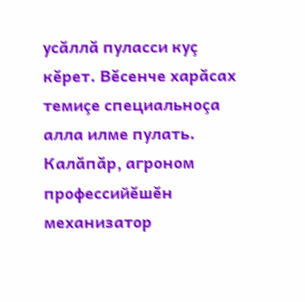усăллă пуласси куç кĕрет. Вĕсенче харăсах темиçе специальноçа алла илме пулать. Калăпăр, агроном профессийĕшĕн механизатор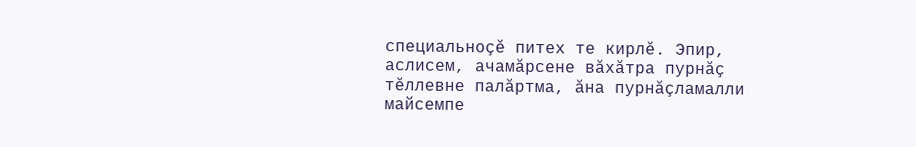специальноçĕ питех те кирлĕ. Эпир, аслисем, ачамăрсене вăхăтра пурнăç тĕллевне палăртма, ăна пурнăçламалли майсемпе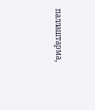паллаштарма,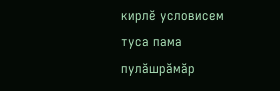кирлĕ условисем туса пама пулăшрăмăр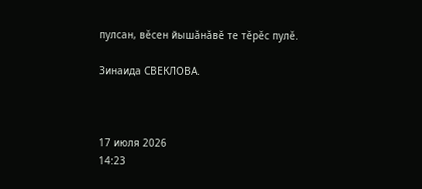пулсан, вĕсен йышăнăвĕ те тĕрĕс пулĕ.

Зинаида СВЕКЛОВА.



17 июля 2026
14:23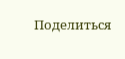Поделиться